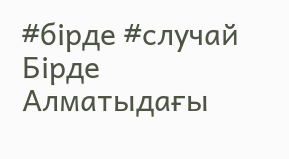#бірде #случай
Бірде Алматыдағы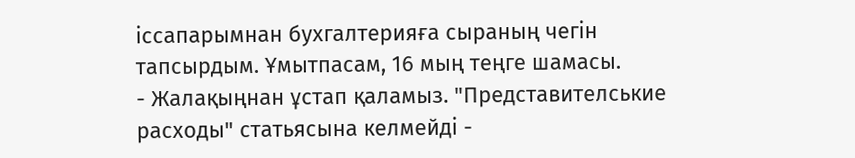іссапарымнан бухгалтерияға сыраның чегін тапсырдым. Ұмытпасам, 16 мың теңге шамасы.
- Жалақыңнан ұстап қаламыз. "Представителськие расходы" статьясына келмейді -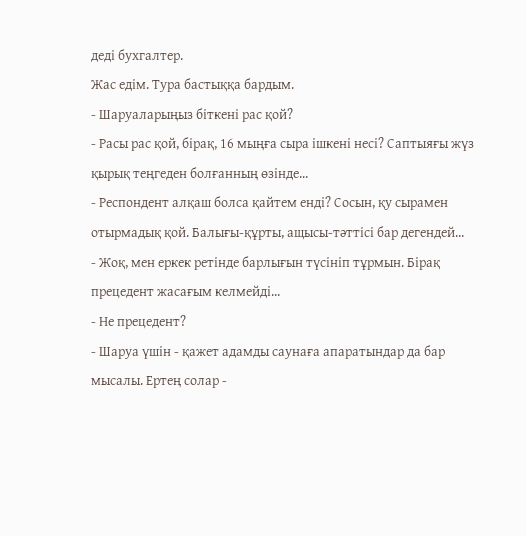деді бухгалтер.
Жас едім. Тура бастыққа бардым.
- Шаруаларыңыз біткені рас қой?
- Расы рас қой, бірақ, 16 мыңға сыра ішкені несі? Саптыяғы жүз қырық теңгеден болғанның өзінде...
- Респондент алқаш болса қайтем енді? Сосын, қу сырамен отырмадық қой. Балығы-құрты, ащысы-тәттісі бар дегендей...
- Жоқ, мен еркек ретінде барлығын түсініп тұрмын. Бірақ прецедент жасағым келмейді...
- Не прецедент?
- Шаруа үшін - қажет адамды саунаға апаратындар да бар мысалы. Ертең солар -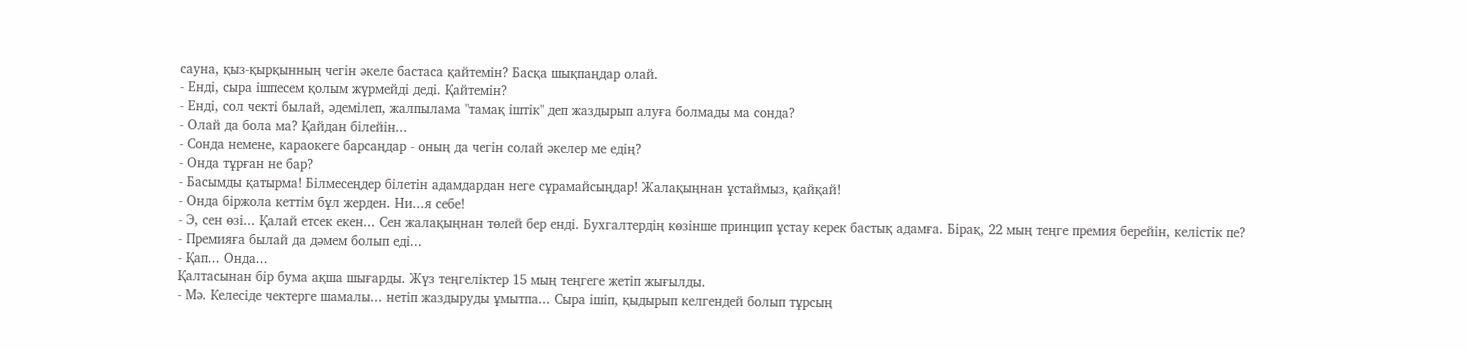сауна, қыз-қырқынның чегін әкеле бастаса қайтемін? Басқа шықпаңдар олай.
- Енді, сыра ішпесем қолым жүрмейді деді. Қайтемін?
- Енді, сол чекті былай, әдемілеп, жалпылама "тамақ іштік" деп жаздырып алуға болмады ма сонда?
- Олай да бола ма? Қайдан білейін...
- Сонда немене, караокеге барсаңдар - оның да чегін солай әкелер ме едің?
- Онда тұрған не бар?
- Басымды қатырма! Білмесеңдер білетін адамдардан неге сұрамайсыңдар! Жалақыңнан ұстаймыз, қайқай!
- Онда біржола кеттім бұл жерден. Ни...я себе!
- Э, сен өзі... Қалай етсек екен... Сен жалақыңнан төлей бер енді. Бухгалтердің көзінше принцип ұстау керек бастық адамға. Бірақ, 22 мың теңге премия берейін, келістік пе?
- Премияға былай да дәмем болып еді...
- Қап... Онда...
Қалтасынан бір бума ақша шығарды. Жүз теңгеліктер 15 мың теңгеге жетіп жығылды.
- Мә. Келесіде чектерге шамалы... нетіп жаздыруды ұмытпа... Сыра ішіп, қыдырып келгендей болып тұрсың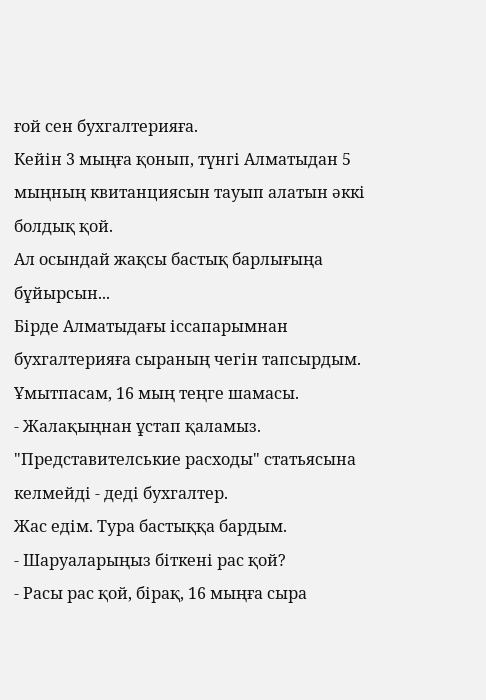ғой сен бухгалтерияға.
Кейін 3 мыңға қонып, түнгі Алматыдан 5 мыңның квитанциясын тауып алатын әккі болдық қой.
Ал осындай жақсы бастық барлығыңа бұйырсын...
Бірде Алматыдағы іссапарымнан бухгалтерияға сыраның чегін тапсырдым. Ұмытпасам, 16 мың теңге шамасы.
- Жалақыңнан ұстап қаламыз. "Представителськие расходы" статьясына келмейді - деді бухгалтер.
Жас едім. Тура бастыққа бардым.
- Шаруаларыңыз біткені рас қой?
- Расы рас қой, бірақ, 16 мыңға сыра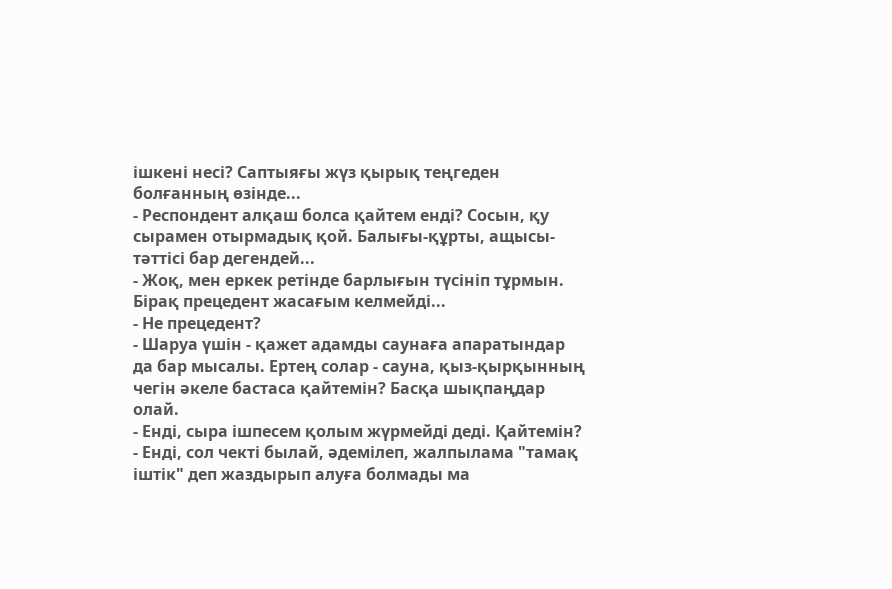ішкені несі? Саптыяғы жүз қырық теңгеден болғанның өзінде...
- Респондент алқаш болса қайтем енді? Сосын, қу сырамен отырмадық қой. Балығы-құрты, ащысы-тәттісі бар дегендей...
- Жоқ, мен еркек ретінде барлығын түсініп тұрмын. Бірақ прецедент жасағым келмейді...
- Не прецедент?
- Шаруа үшін - қажет адамды саунаға апаратындар да бар мысалы. Ертең солар - сауна, қыз-қырқынның чегін әкеле бастаса қайтемін? Басқа шықпаңдар олай.
- Енді, сыра ішпесем қолым жүрмейді деді. Қайтемін?
- Енді, сол чекті былай, әдемілеп, жалпылама "тамақ іштік" деп жаздырып алуға болмады ма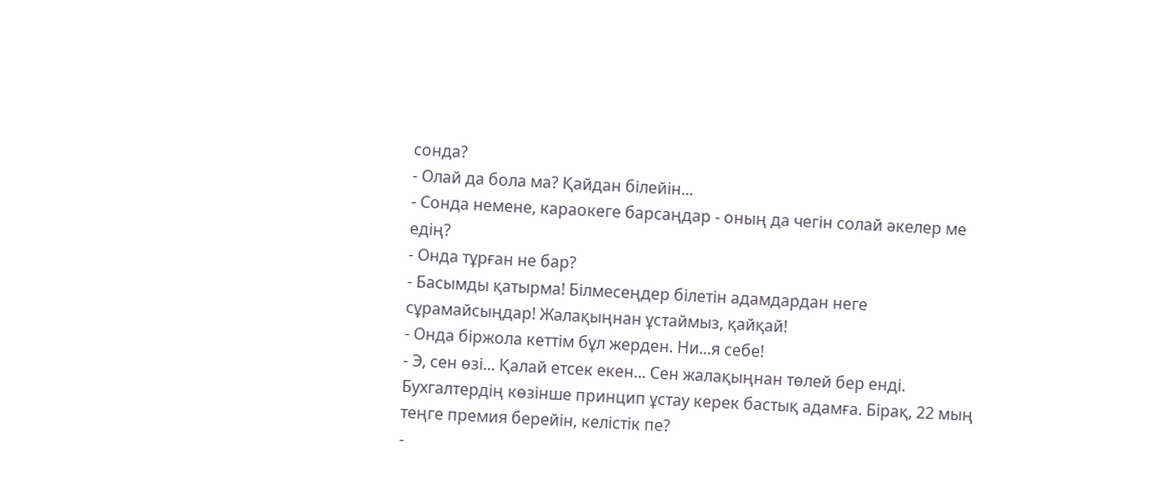сонда?
- Олай да бола ма? Қайдан білейін...
- Сонда немене, караокеге барсаңдар - оның да чегін солай әкелер ме едің?
- Онда тұрған не бар?
- Басымды қатырма! Білмесеңдер білетін адамдардан неге сұрамайсыңдар! Жалақыңнан ұстаймыз, қайқай!
- Онда біржола кеттім бұл жерден. Ни...я себе!
- Э, сен өзі... Қалай етсек екен... Сен жалақыңнан төлей бер енді. Бухгалтердің көзінше принцип ұстау керек бастық адамға. Бірақ, 22 мың теңге премия берейін, келістік пе?
-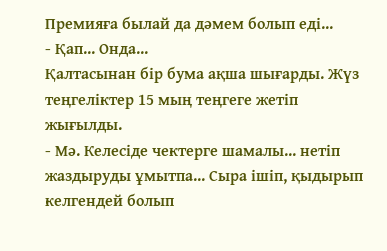Премияға былай да дәмем болып еді...
- Қап... Онда...
Қалтасынан бір бума ақша шығарды. Жүз теңгеліктер 15 мың теңгеге жетіп жығылды.
- Мә. Келесіде чектерге шамалы... нетіп жаздыруды ұмытпа... Сыра ішіп, қыдырып келгендей болып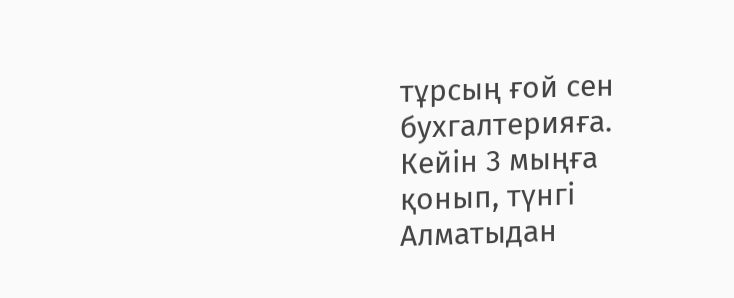тұрсың ғой сен бухгалтерияға.
Кейін 3 мыңға қонып, түнгі Алматыдан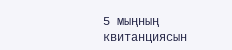5 мыңның квитанциясын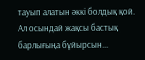тауып алатын әккі болдық қой.
Ал осындай жақсы бастық барлығыңа бұйырсын...